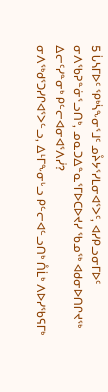5 ᒑᓴᒥᐅᑦ ᕿᒃᓵᖕᓂᕐᒧᑦ ᓄᔧᔭᕐᓯᒪᓂᐊᕐᐳᑦ, ᐊᓯᑭᓗᓂᒥᐅᑦ ᓂᐱᖃᕈᓐᓃᕐᓗᑎᒃ, ᓄᓇᑐᐃᓐᓇᕐᒥᐅᑕᐅᔪᓯ ᖃᓄᖅ ᐊᑯᓂᐅᑎᒋᔪᖅ ᐃᓕᑦᓯᓐᓂᒃ ᑭᓪᓕᐊᓂᐊᕐᐱᓰ?
ᓂᐱᖅᑯᕐᑐᓯᒋᐊᕐᐳᓪᓗ, ᐃᒻᒥᖕᓂᒡᓗ ᑭᓪᓕᐊᓪᓗᑎᒃ ᑍᒫᒃ ᐱᐅᓯᖃᕋᒥᒃ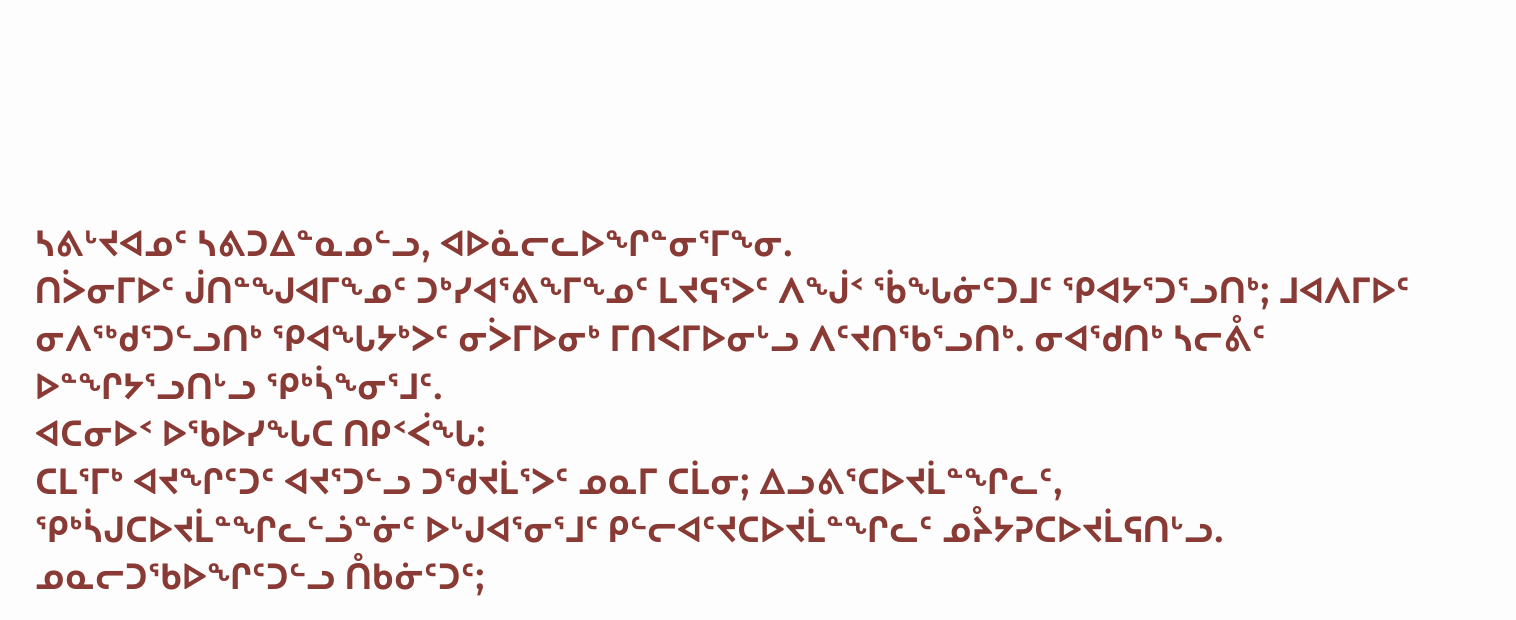ᓴᕕᒡᔪᐊᓄᑦ ᓴᕕᑐᐃᓐᓇᓄᓪᓗ, ᐊᐅᓈᓕᓚᐅᖏᓐᓂᕐᒥᖕᓂ.
ᑎᐴᓂᒥᐅᑦ ᒎᑎᓐᖑᐊᒥᖕᓄᑦ ᑐᒃᓯᐊᕐᕕᖕᒥᖕᓄᑦ ᒪᔪᕋᕐᐳᑦ ᐱᖒᑉ ᖄᖓᓃᑦᑐᒧᑦ ᕿᐊᔭᕐᑐᕐᓗᑎᒃ; ᒧᐊᐱᒥᐅᑦ ᓂᐱᖅᑯᕐᑐᓪᓗᑎᒃ ᕿᐊᖓᔭᒃᐳᑦ ᓂᐴᒥᐅᓂᒃ ᒥᑎᐸᒥᐅᓂᒡᓗ ᐱᑦᔪᑎᖃᕐᓗᑎᒃ. ᓂᐊᖁᑎᒃ ᓴᓕᕔᑦ ᐅᓐᖏᔭᕐᓗᑎᒡᓗ ᕿᒃᓵᖕᓂᕐᒧᑦ.
ᐊᑕᓂᐅᑉ ᐅᖃᐅᓯᖓᑕ ᑎᑭᑉᐹᖓ:
ᑕᒪᕐᒥᒃ ᐊᔪᖏᑦᑐᑦ ᐊᔪᕐᑐᓪᓗ ᑐᖁᔪᒫᕐᐳᑦ ᓄᓇᒥ ᑕᒫᓂ; ᐃᓗᕕᕐᑕᐅᔪᒫᓐᖏᓚᑦ, ᕿᒃᓵᒍᑕᐅᔪᒫᓐᖏᓚᓪᓘᓐᓃᑦ ᐅᒡᒍᐊᕐᓂᕐᒧᑦ ᑭᓪᓕᐊᑦᔪᑕᐅᔪᒫᓐᖏᓚᑦ ᓄᔧᔭᕈᑕᐅᔪᒫᕋᑎᒡᓗ.
ᓄᓇᓕᑐᖃᐅᖏᑦᑐᓪᓗ ᑍᑲᓃᑦᑐᑦ;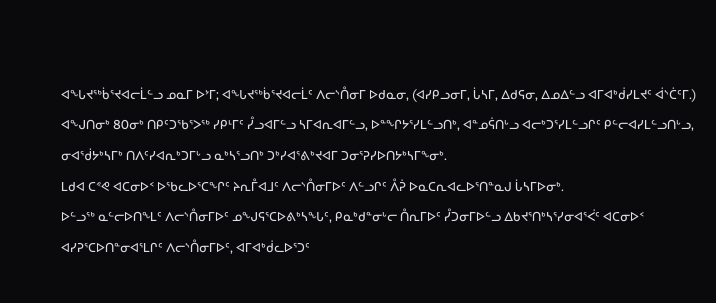ᐊᖓᔪᖅᑳᕐᔪᐊᓕᒫᓪᓗ ᓄᓇᒥ ᐅᔾᒥ; ᐊᖓᔪᖅᑳᕐᔪᐊᓕᒫᑦ ᐱᓕᔅᑍᓂᒥ ᐅᑯᓇᓂ, (ᐊᓯᑭᓗᓂᒥ, ᒑᓴᒥ, ᐃᑯᕋᓂ, ᐃᓄᐃᓪᓗ ᐊᒥᐊᒃᑰᓯᒪᔪᑦ ᐋᔅᑖᑦᒥ.)
ᐊᖑᑎᓂᒃ 80ᓂᒃ ᑎᑭᑦᑐᖃᕐᐳᖅ ᓯᑭᒻᒥᑦ ᓮᓗᐊᒥᓪᓗ ᓴᒥᐊᕆᐊᒥᓪᓗ, ᐅᓐᖏᔭᕐᓯᒪᓪᓗᑎᒃ, ᐊᓐᓄᕌᑎᒡᓗ ᐊᓕᒃᑐᕐᓯᒪᓪᓗᒋᑦ ᑭᓪᓕᐊᓯᒪᓪᓗᑎᒡᓗ, ᓂᐊᖂᔭᒃᓴᒥᒃ ᑎᐱᑦᓯᐊᕆᒃᑐᒥᒡᓗ ᓇᒃᓴᕐᓗᑎᒃ ᑐᒃᓯᐊᕐᕕᒃᔪᐊᒥ ᑐᓂᕐᕈᓯᐅᑎᔭᒃᓴᒥᖕᓂᒃ.
ᒪᑯᐊ ᑕᕝᕙ ᐊᑕᓂᐅᑉ ᐅᖃᓚᐅᕐᑕᖏᑦ ᔨᕆᒤᐊᒧᑦ ᐱᓕᔅᑍᓂᒥᐅᑦ ᐱᓪᓗᒋᑦ ᐰᕉ ᐅᓇᑕᕆᐊᓚᐅᕐᑎᓐᓇᒍ ᒑᓴᒥᐅᓂᒃ.
ᐅᓪᓗᖅ ᓇᓪᓕᐅᑎᖕᒪᑦ ᐱᓕᔅᑍᓂᒥᐅᑦ ᓄᖑᕋᕐᑕᐅᕕᒃᓴᖓᑦ, ᑭᓇᒃᑯᓐᓂᒡᓕ ᑍᕆᒥᐅᑦ ᓮᑐᓂᒥᐅᓪᓗ ᐃᑲᔪᕐᑎᒃᓴᕐᓯᓂᐊᕐᐹᑦ ᐊᑕᓂᐅᑉ ᐊᓯᕈᕐᑕᐅᑎᓐᓂᐊᕐᒪᒋᑦ ᐱᓕᔅᑍᓂᒥᐅᑦ, ᐊᒥᐊᒃᑰᓚᐅᕐᑐᑦ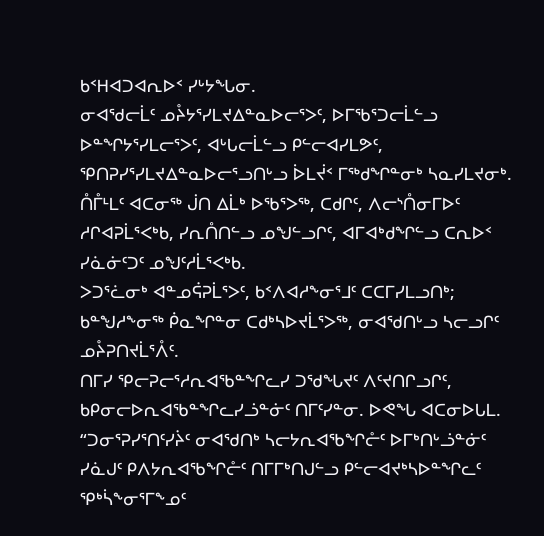ᑲᑉᕼᐊᑐᐊᕆᐅᑉ ᓯᒡᔭᖓᓂ.
ᓂᐊᖁᓕᒫᑦ ᓄᔧᔭᕐᓯᒪᔪᐃᓐᓇᐅᓕᕐᐳᑦ, ᐅᒥᖃᕐᑐᓕᒫᓪᓗ ᐅᓐᖏᔭᕐᓯᒪᓕᕐᐳᑦ, ᐊᒡᒐᓕᒫᓪᓗ ᑭᓪᓕᐊᓯᒪᕗᑦ, ᕿᑎᕈᓯᕐᓯᒪᔪᐃᓐᓇᐅᓕᕐᓗᑎᒡᓗ ᐆᒪᔫᑉ ᒥᖅᑯᖏᓐᓂᒃ ᓴᓇᓯᒪᔪᓂᒃ.
ᑍᒤᒻᒪᑦ ᐊᑕᓂᖅ ᒎᑎ ᐃᒫᒃ ᐅᖃᕐᐳᖅ, ᑕᑯᒋᑦ, ᐱᓕᔅᑍᓂᒥᐅᑦ ᓱᒋᐊᕈᒫᕐᐸᒃᑲ, ᓯᕆᑍᑎᓪᓗ ᓄᖑᓪᓗᒋᑦ, ᐊᒥᐊᒃᑯᖏᓪᓗ ᑕᕆᐅᑉ ᓯᓈᓃᑦᑐᑦ ᓄᖑᑦᓱᒫᕐᐸᒃᑲ.
ᐳᑐᕐᓛᓂᒃ ᐊᓐᓄᕌᕈᒫᕐᐳᑦ, ᑲᑉᐱᐊᓱᖕᓂᕐᒧᑦ ᑕᑕᒥᓯᒪᓗᑎᒃ; ᑲᓐᖑᓱᖕᓂᖅ ᑮᓇᖏᓐᓂ ᑕᑯᒃᓴᐅᔪᒫᕐᐳᖅ, ᓂᐊᖁᑎᒡᓗ ᓴᓕᓗᒋᑦ ᓄᔧᕈᑎᔪᒫᕐᐰᑦ.
ᑎᒥᓯ ᕿᓕᕈᓕᕐᓱᕆᐊᖃᓐᖏᓚᓯ ᑐᖁᖓᔪᑦ ᐱᑦᔪᑎᒋᓗᒋᑦ, ᑲᑭᓂᓕᐅᕆᐊᖃᓐᖏᓚᓯᓘᓐᓃᑦ ᑎᒥᑦᓯᓐᓂ. ᐅᕙᖓ ᐊᑕᓂᐅᒐᒪ.
“ᑐᓂᕐᕈᓯᕐᑎᑦᓯᔩᑦ ᓂᐊᖁᑎᒃ ᓴᓕᔭᕆᐊᖃᖏᓔᑦ ᐅᒥᒃᑎᒡᓘᓐᓃᑦ ᓯᓈᒍᑦ ᑭᐱᔭᕆᐊᖃᖏᓔᑦ ᑎᒥᒥᒃᑎᒍᓪᓗ ᑭᓪᓕᐊᔪᒃᓴᐅᓐᖏᓚᑦ ᕿᒃᓵᖕᓂᕐᒥᖕᓄᑦ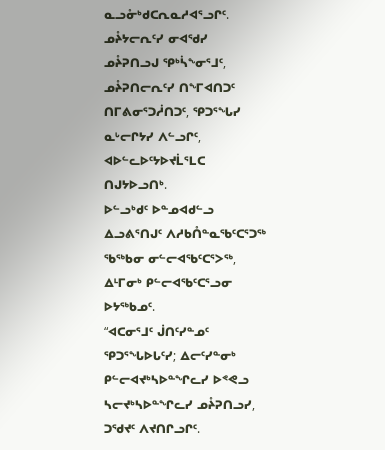ᓇᓗᓁᒃᑯᑕᕆᓇᓱᐊᕐᓗᒋᑦ.
ᓄᔧᔭᓕᕆᑦᓯ ᓂᐊᖁᓯ ᓄᔧᕈᑎᓗᒍ ᕿᒃᓵᖕᓂᕐᒧᑦ, ᓄᔧᕈᑎᓕᕆᑦᓯ ᑎᖕᒥᐊᑎᑐᑦ ᑎᒥᕕᓂᕐᑐᓲᑎᑐᑦ, ᕿᑐᕐᖓᓯ ᓇᒡᓕᒋᔭᓯ ᐱᓪᓗᒋᑦ, ᐊᐅᓪᓚᐅᑦᔭᐅᔪᒫᕐᒪᑕ ᑎᒍᔭᐅᓗᑎᒃ.
ᐅᓪᓗᒃᑯᑦ ᐅᓐᓄᐊᑯᓪᓗ ᐃᓗᕕᕐᑎᒍᑦ ᐱᓱᑲᑍᓐᓇᖃᑦᑕᕐᑐᖅ ᖃᖅᑲᓂ ᓂᓪᓕᐊᖃᑦᑕᕐᐳᖅ, ᐃᒻᒥᓂᒃ ᑭᓪᓕᐊᖃᑦᑕᕐᓗᓂ ᐅᔭᖅᑲᓄᑦ.
“ᐊᑕᓂᕐᒧᑦ ᒎᑎᑦᓯᓐᓄᑦ ᕿᑐᕐᖓᐅᒐᑦᓯ; ᐃᓕᑦᓯᓐᓂᒃ ᑭᓪᓕᐊᔪᒃᓴᐅᓐᖏᓚᓯ ᐅᕝᕙᓗ ᓴᓕᔪᒃᓴᐅᓐᖏᓚᓯ ᓄᔧᕈᑎᓗᓯ, ᑐᖁᔪᑦ ᐱᔪᑎᒋᓗᒋᑦ.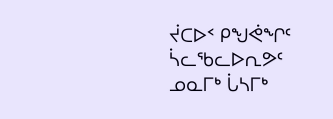ᔫᑕᐅᑉ ᑭᖑᕚᖏᑦ ᓵᓚᖃᓚᐅᕆᕗᑦ ᓄᓇᒥᒃ ᒑᓴᒥᒃ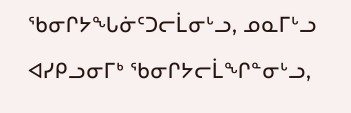ᖃᓂᒋᔭᖓᓃᑦᑐᓕᒫᓂᒡᓗ, ᓄᓇᒥᒡᓗ ᐊᓯᑭᓗᓂᒥᒃ ᖃᓂᒋᔭᓕᒫᖏᓐᓂᒡᓗ,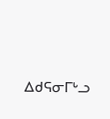ᐃᑯᕋᓂᒥᒡᓗ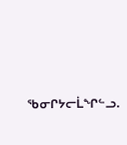ᖃᓂᒋᔭᓕᒫᖏᓪᓗ.